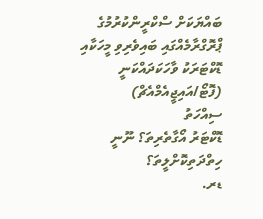ބައްޔަކަށް ސްކްރީންކުރުމުގެ ޕްރޮގްރާމެއްގައި ބައިވެރިވި މީހަކާއި ޑޮކްޓަރަކު ވާހަކަދައްކަނީ (ފޮޓޯ/އައިޖީއެމްއެޗް)
ސިއްހަތު
ޑޮކްޓަރު އޯގާތެރިތަ؟ ނޫނީ ހިތްދަތިކޮށްލީތަ؟
ޑރ.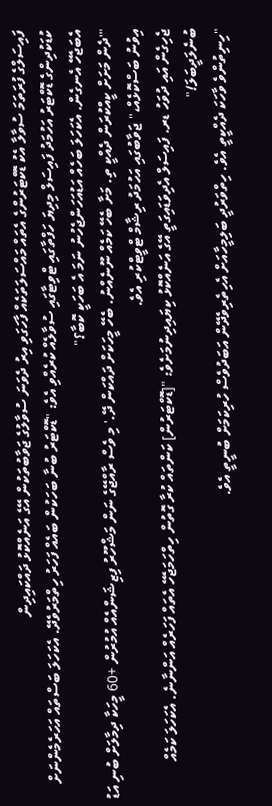ފައިސަލްގެ ފުރަތަމަ ސުވާލާ އެކު ޑޮކްޓަރުންގެ އެތައް މައްސަލަތަކެއް ފާހަގަވި އިރު ދެވަނަ ސުވާލުގެ ޖަވާބުތަކުން އޭގެ އަނެއްކޮޅު ދައްކައިދިން
ކުޑަކުދިންގެ ޑޮކްޓަރު އަހުމަދު ފައިސަލް މިދިޔަ ހަފްތާގައި ޓްވިޓާގައި ސުވާލެއް ކުރެއްވި އެވެ: "ޑޮކްޓަރު ބުނާ ބަހަކުން ބައެއް ފަހަރު ހިތްމަރުވެދޭ. އެކަހަލަ ބަސްތައް އަހަރެމެންނަށް އެބަޖެހޭ އެނގެން. އެކަހަލަ ބަހެއް އަޑުއަހަންޖެހުނު ނަމަ އެ ބަހަކީ ކޮބާ؟"
"'ދެން މަށަށް ކީއްކުރަން ދެއްކީ ތި. މަށާ ބެހޭ ކަމެއް ނޫނެއްނު. ބެހޭ މީހަކަށް ދައްކަން ދޭ.' މި ވެސް ރާއްޖޭގެ ނަން މަޝްހޫރު ފިޒިޝަންއެއް އުމުރުން +60 މީހަކާ ދިމާލަށް ބުނި އަޑު އިވުނު ބަސްކޮޅެއް،" ޖަވާބުގައި އަހުމަދު ރިޝާމް ޓްވީޓްކުރި އެވެ.
ޖެހިގެން އައި ދުވަހު ޑރ. ފައިސަލް އެދިވަޑައިގަތީ އޭގެ އަނެއްކޮޅު ކިޔައިދިނުމަށެވެ: "[ޑޮކްޓަރުން] ކަންތައް ކުރާ ގޮތުން ހިތްހަމަޖެހޭ އެތައް ފަހަރެއް އަންނާނެ. އެކަހަލަ ކަމެއް ބުނެލަދީބަލަ!"
"ހިނިތުންވެ ވާހަކަ ދެއްކީތީ އެވެ. ހިތްވަރުދީ ބަލިމީހާއަށް އެހިތެރިވެދޭން އަބަދުވެސް ހުރިކަމަށް ބުނީތީ އެވެ.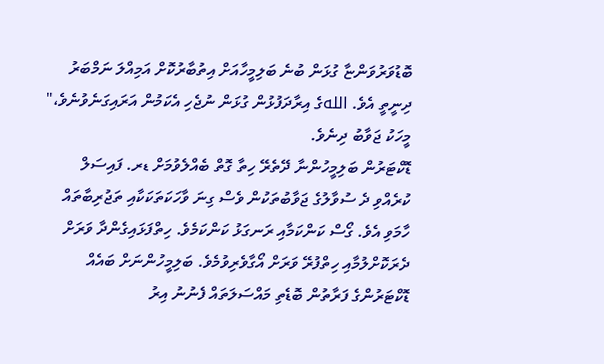ބޮޑުވަރުވަންޏާ ގުޅަން ބުނެ ބަލިމީހާއަށް އިތުބާރުކޮށް އަމިއްލަ ނަމްބަރު ދިނީތީ އެވެ. اللهގެ އިރާދަފުޅުން ގުޅަން ނުޖެހި އެކަމުން އަރައިގަނެވުނެވެ،" މީހަކު ޖަވާބު ދިނެވެ.
ޑޮކްޓަރުން ބަލިމީހުންނާ ދޭތެރޭ ހިތާ ގޮތް ބެއްލެވުމަށް ޑރ. ފައިސަލް ކުރެއްވި ދެ ސުވާލުގެ ޖަވާބުތަކުން ވެސް ގިނަ ވާހަކަތަކަކާއި ތަޖުރިބާތައް ހާމަވި އެވެ. ގޯސް ކަންކަމާއި ރަނގަޅު ކަންކަމެވެ. ހިތްފަޅައިގެންދާ ވަރަށް ދެރަކޮށްލުމާއި ހިތްފުރޭ ވަރަށް އޯގާވެރިވުމެވެ. ބަލިމީހުންނަށް ބައެއް ޑޮކްޓަރުންގެ ފަރާތުން ބޮޑެތި މައްސަލަތައް ފެނުނު އިރު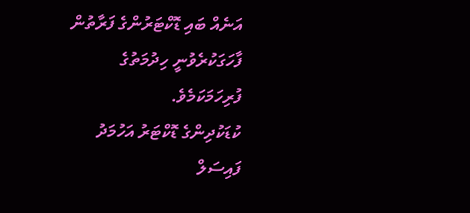އަނެއް ބައި ޑޮކްޓަރުންގެ ފަރާތުން ފާހަގަކުރެވުނީ ހިދުމަތުގެ ފުރިހަމަކަމެވެ.
ކުޑަކުދިންގެ ޑޮކްޓަރު އަހުމަދު ފައިސަލް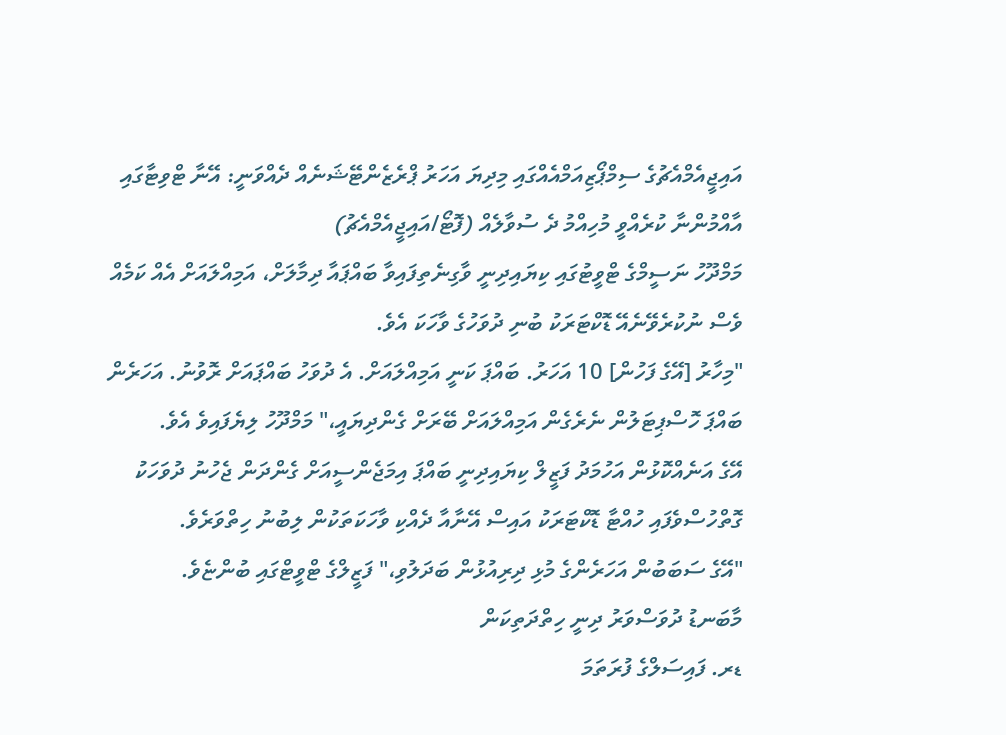އައިޖީއެމްއެޗުގެ ސިމްޕޯޒިއަމްއެއްގައި މިދިޔަ އަހަރު ޕްރެޒެންޓޭޝަނެއް ދެއްވަނީ: އޭނާ ޓްވިޓާގައި އާއްމުންނާ ކުރެއްވީ މުހިއްމު ދެ ސުވާލެއް (ފޮޓޯ/އައިޖީއެމްއެޗު)
މަމްދޫހު ނަސީމްގެ ޓްވީޓުގައި ކިޔައިދިނީ ވާގިނެތިފައިވާ ބައްޕައާ ދިމާލަށް، އަމިއްލައަށް އެއް ކަމެއް ވެސް ނުކުރެވޭނެއޭ ޑޮކްޓަރަކު ބުނި ދުވަހުގެ ވާހަކަ އެވެ.
"މިހާރު [އޭގެ ފަހުން] 10 އަހަރު. ބައްޕަ ކަނީ އަމިއްލައަށް. އެ ދުވަހު ބައްޕައަށް ރޮވުނު. އަހަރެން ބައްޕަ ހޮސްޕިޓަލުން ނެރެގެން އަމިއްލައަށް ބޭރަށް ގެންދިޔައީ،" މަމްދޫހު ލިޔެފައިވެ އެވެ.
އޭގެ އަނެއްކޮޅުން އަހުމަދު ފަޒީލް ކިޔައިދިނީ ބައްޕަ އިމަޖެންސީއަށް ގެންދަން ޖެހުނު ދުވަހަކު ގޮތްހުސްވެފައި ހުއްޓާ ޑޮކްޓަރަކު އައިސް އޭނާއާ ދެއްކި ވާހަކަތަކުން ލިބުނު ހިތްވަރެވެ.
"އޭގެ ސަބަބުން އަހަރެންގެ މުޅި ދިރިއުޅުން ބަދަލުވި،" ފަޒީލްގެ ޓްވީޓްގައި ބުންޏެވެ.
މާބަނޑު ދުވަސްވަރު ދިނީ ހިތްދަތިކަން
ޑރ. ފައިސަލްގެ ފުރަތަމަ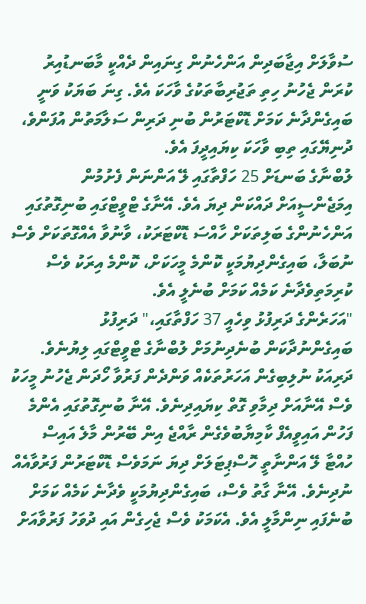ސުވާލަށް އިޖާބަދިން އަންހެނުން ގިނައިން ދެއްކީ މާބަނޑުއިރު ކުރަން ޖެހުނު ހިތި ތަޖުރިބާތަކުގެ ވާހަކަ އެވެ. ގިނަ ބަޔަކު ވަނީ ބައިގެންދާނެ ކަމަށް ޑޮކްޓަރުން ބުނި ދަރިން ސަލާމަތުން އުފަންވެ، ދުނިޔޭގައި ތިބި ވާހަކަ ކިޔައިދީފަ އެވެ.
ލުބްނާގެ ބަނޑަށް 25 ހަފްތާގައި ލޭ އަންނަން ފެށުމުން އިމަޖެންސީއަށް ދައްކަން ދިޔަ އެވެ. އޭނާގެ ޓްވީޓްގައި ބުނިގޮތުގައި އަންހެނުންގެ ބަލިތަކަށް ހާއްސަ ޑޮކްޓަރަކު، ވާނުވާ އެއްގޮތަކަށް ވެސް ނުބަލާ، ބައިގެންދިޔުމަކީ ކޮންމެ މީހަކަށް، ކޮންމެ އިރަކު ވެސް ކުރިމަތިވެދާނެ ކަމެއް ކަމަށް ބުނެލީ އެވެ.
"އަހަރެންގެ ދަރިފުޅު ވިހެއީ 37 ހަފްތާގައި،" ދަރިފުޅު ބައިގެންނުދާކަން ބުނެދިނުމަށް ލުބްނާގެ ޓްވީޓްގައި ލިޔުނެވެ.
ދަރިއަކު ނުލިބިގެން އަހަރުތަކެއް ވަންދެން ފަރުވާ ހޯދަން ޖެހުނު މީހަކު ވެސް އޭނާއަށް ދިމާވި ގޮތް ކިޔައިދިނެވެ. އޭނާ ބުނިގޮތުގައި އެންމެ ފަހުން އައިވީއެފް ކާމިޔާބުވެގެން ރާއްޖެ އިން ބޭރުން މާލެ އައިސް ހުއްޓާ ލޭ އަންނާތީ ހޮސްޕިޓަލަށް ދިޔަ ނަމަވެސް ޑޮކްޓަރުން ފަރުވާއެއް ނުދިނެވެ. އޭނާ ގާތު ވެސް، ބައިގެންދިޔުމަކީ ވެދާނެ ކަމެއް ކަމަށް ބުނެފައި ނިންމާލީ އެވެ. އެކަމަކު ވެސް ޖެހިގެން އައި ދުވަހު ފަރުވާއަށް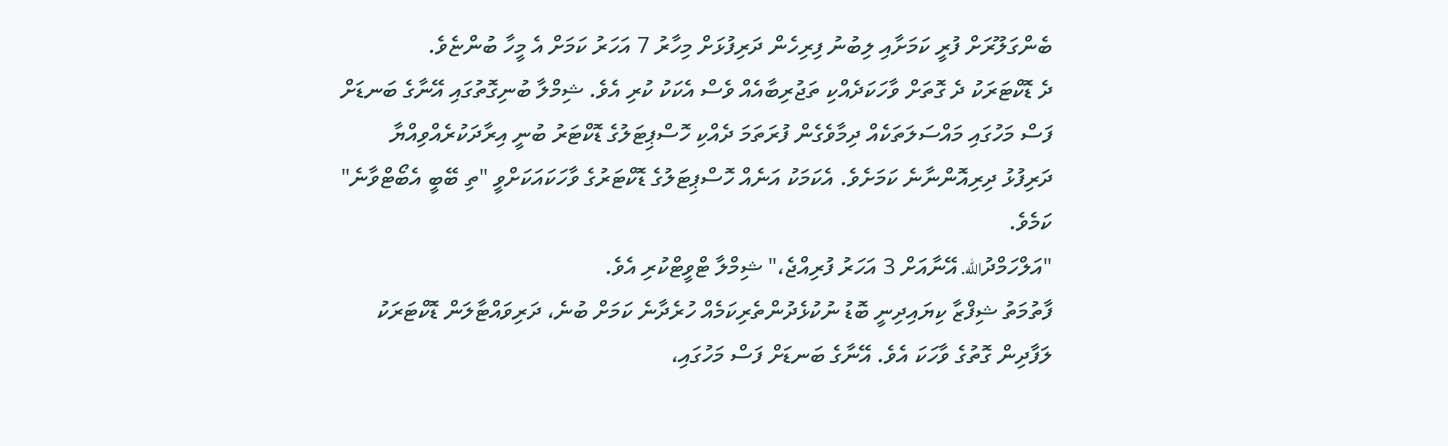ބެންގަލޫރަށް ފުރީ ކަމަށާއި ލިބުނު ފިރިހެން ދަރިފުޅަށް މިހާރު 7 އަހަރު ކަމަށް އެ މީހާ ބުންޏެވެ.
ދެ ޑޮކްޓަރަކު ދެ ގޮތަށް ވާހަކަދެއްކި ތަޖުރިބާއެއް ވެސް އެކަކު ކުރި އެވެ. ޝިމްލާ ބުނިގޮތުގައި އޭނާގެ ބަނޑަށް ފަސް މަހުގައި މައްސަލަތަކެއް ދިމާވެގެން ފުރަތަމަ ދެއްކި ހޮސްޕިޓަލުގެ ޑޮކްޓަރު ބުނީ އިރާދަކުރެއްވިއްޔާ ދަރިފުޅު ދިރިއޮންނާނެ ކަމަށެވެ. އެކަމަކު އަނެއް ހޮސްޕިޓަލުގެ ޑޮކްޓަރުގެ ވާހަކައަކަށްވީ "ތި ބޭބީ އެބޯޓްވާނެ" ކަމެވެ.
"އަލްހަމްދުالله. އޭނާއަށް 3 އަހަރު ފުރިއްޖެ،" ޝިމްލާ ޓްވީޓްކުރި އެވެ.
ފާތުމަތު ޝިފްޒާ ކިޔައިދިނީ ބޮޑު ނުކުޅެދުންތެރިކަމެއް ހުރެދާނެ ކަމަށް ބުނެ، ދަރިވައްޓާލަން ޑޮކްޓަރަކު ލަފާދިން ގޮތުގެ ވާހަކަ އެވެ. އޭނާގެ ބަނޑަށް ފަސް މަހުގައި،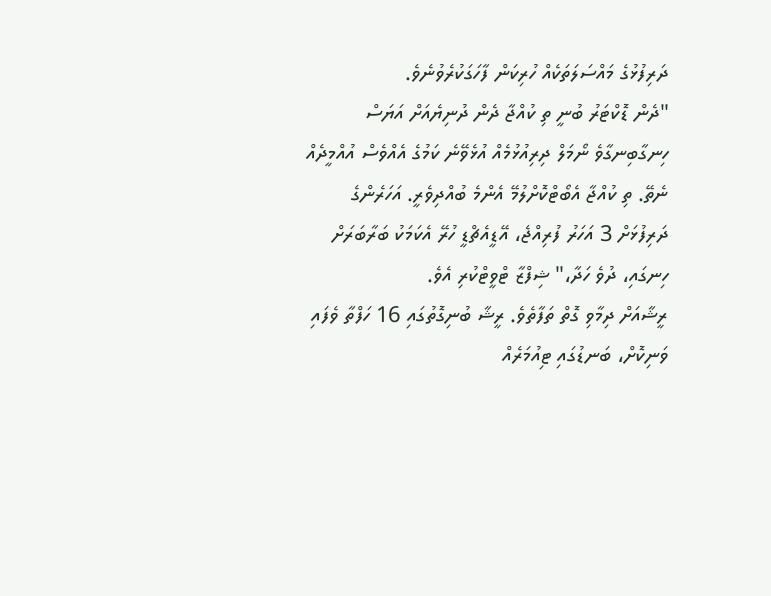ދަރިފުޅުގެ މައްސަލަތަކެއް ހުރިކަން ފާހަގަކުރެވުނެވެ.
"ދެން ޑޮކްޓަރު ބުނީ ތި ކުއްޖާ ދެން ދުނިޔެއަށް އަޔަސް ހިނގާބިނގާވެ ނޯމަލް ދިރިއުޅުމެއް އުޅެވޭނެ ކަމުގެ އެއްވެސް އުއްމީދެއް ނެތޭ. ތި ކުއްޖާ އެބޯޓްކޮށްލުމޭ އެންމެ ބުއްދިވެރީ. އަހަރެންގެ ދަރިފުޅަށް 3 އަހަރު ފުރިއްޖެ، އޭޑީއެޗްޑީ ހުރޭ އެކަމަކު ބަރާބަރަށް ހިނގައި، ދުވެ ހަދާ،" ޝިފްޒާ ޓްވީޓްކުރި އެވެ.
ރީޝާއަށް ދިމާވި ގޮތް ތަފާތެވެ. ރީޝާ ބުނިގޮތުގައި 16 ހަފްތާ ވެފައި ވަނިކޮށް، ބަނޑުގައި ޓިއުމަރެއް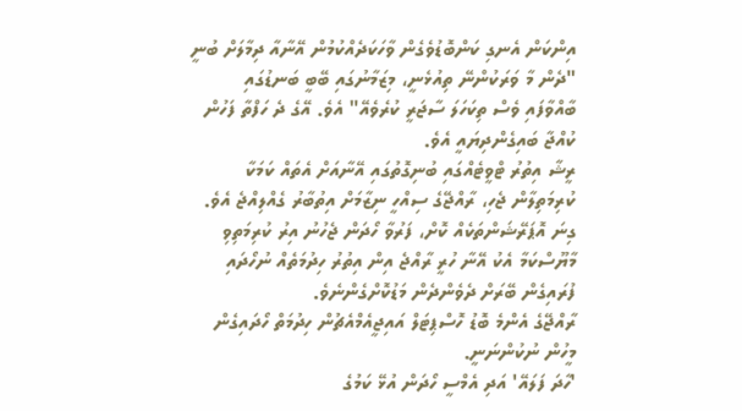އިންކަން އެނގި ކަންބޮޑުވެގެން ވާހަކަދެއްކުމުން އޭނާއާ ދިމާލަށް ބުނީ "ދެން މާ ވަރަކުންނޭ ތިއުޅެނީ، މިޒަމާނުގައި ބޭބީ ބަނޑުގައި ބާއްވާފައި ވެސް ތިކަހަލަ ސާޖަރީ ކުރެވެއޭ" އެވެ. އޭގެ ދެ ހަފްތާ ފަހުން ކުއްޖާ ބައިގެންދިޔައީ އެވެ.
ރީޝާ އިތުރު ޓްވީޓެއްގައި ބުނިގޮތުގައި އޭނާއަށް އެތައް ކަމަކާ ކުރިމަތިލާން ޖެހި، ރާއްޖޭގެ ސިއްހީ ނިޒާމަށް އިތުބާރު ގެއްލިއްޖެ އެވެ. ގިނަ އޮޕަރޭޝަންތަކެއް ކޮށް، ފަރުވާ ހޯދަން ޖެހުނު އިރު ކުރިމަތިވި މާޔޫސްކަމާ އެކު އޭނާ ހުރީ ރާއްޖެ އިން އިތުރު ހިދުމަތެއް ނުހޯދައި ފުރައިގެން ބޭރަށް ދެވެންދެން މަޑުކޮށްގެންނެވެ.
ރާއްޖޭގެ އެންމެ ބޮޑު ހޮސްޕިޓަލް އައިޖީއެމްއެޗުން ހިދުމަތް ހޯދައިގެން މީހުން ނުކުންނަނީ.
'ހާދަ ފަލައޭ' އަދި އެމްސީ ހޯދަން އުޅޭ ކަމުގެ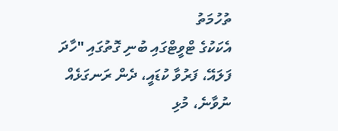ތުހުމަތު
އެކަކުގެ ޓްވީޓްގައި ބުނި ގޮތުގައި "ހާދަ ފަލައޭ، ފަރުވާ ކުޑައީ، ދެން ރަނގަޅެއް ނުވާނެ، މުޅި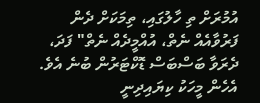އުމުރަށް ތި ހާލުގައި، ތިމަކަށް ދެން ފަރުވާއެއް ނެތް، އުއްމީދެއް ނެތް" ފަދަ، ދެރަވާ ބަސްބަސް ޑޮކްޓަރުން ބުނެ އެވެ.
އެހެން މީހަކު ކިޔައިދިނީ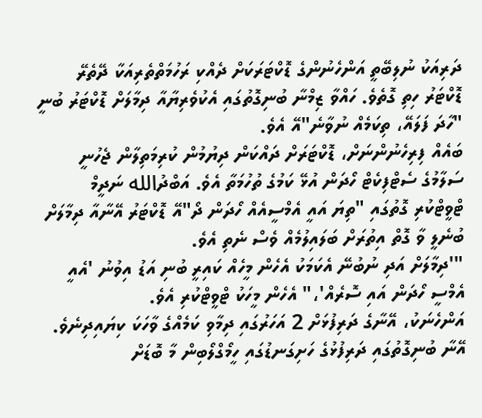ދަރިއަކު ނުލިބޭތީ އަންހެނުންގެ ޑޮކްޓަރަކަށް ދެއްކި ރަހުމަތްތެރިއަކާ ދޭތެރޭ ޑޮކްޓަރު ހިތި ގޮތެވެ. ހައްވާ ޒިމްނާ ބުނިގޮތުގައި އެކުވެރިޔާއާ ދިމާލަށް ޑޮކްޓަރު ބުނީ "ހާދަ ފަލައޭ، ތިކަމެއް ނުވާނެ"އޭ އެވެ.
ބައެއް ފިރިހެނުންނަށް، ޑޮކްޓަރަށް ދައްކަން ދިޔުމުން ކުރިމަތިލާން ޖެހުނީ ސަލާމުގެ ސެޓްފިކެޓް ހޯދަން އުޅޭ ކަމުގެ ތުހުމަތާ އެވެ. އަބްދުالله ނަދީމް ޓްވީޓްކުރި ގޮތުގައި "ތިޔަ އައީ އެމްސީއެއް ހޯދަން ދޯ"އޭ ޑޮކްޓަރު އޭނާއާ ދިމާލަށް ބުނެލީ ވާ ގޮތް އިތުރަށް ބަލައިލުމެއް ވެސް ނެތި އެވެ.
"'ދިމާލަށް އަދި ނުބުނޭ އެކަމަކު އެހެން މީހެއް ކައިރީ ބުނި އަޑު އިވުނު 'އެއީ އެމްސީ ހޯދަން އައި ސޮރެއް'،" އެހެން މީހަކު ޓްވީޓްކުރި އެވެ.
އަންހެނަކު، އޭނާގެ ދަރިފުޅަށް 2 އަހަރުގައި ދިމާވި ކަމެއްގެ ވާހަކަ ކިޔައިދިނެވެ. އޭނާ ބުނިގޮތުގައި ދަރިފުޅުގެ ހަށިގަނޑުގައި ހީމޯގްލޯބިން މާ ބޮޑަށް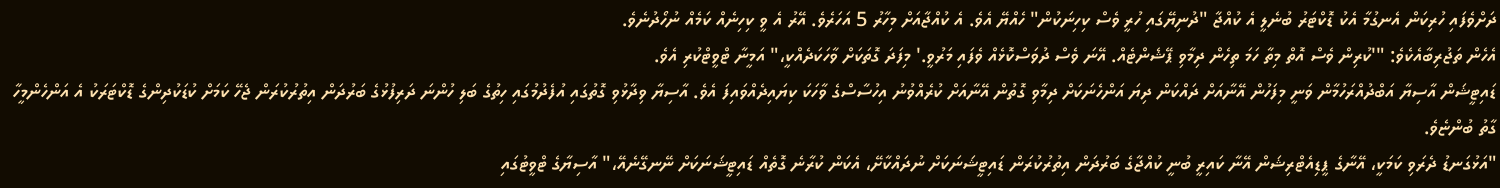ދަށްވެފައި ހުރިކަން އެނގުމާ އެކު ޑޮކްޓަރު ބުނެލީ އެ ކުއްޖާ "ދުނިޔޭގައި ހުރީ ވެސް ކިހިނަކުން" ހެއްޔޭ އެވެ. އެ ކުއްޖާއަށް މިހާރު 5 އަހަރެވެ. އޭރު އެ ވީ ކިހިނެއް ކަމެއް ނުހޯދުނެވެ.
އެހެން ތަޖުރިބާއެކެވެ: "'ކުރިން ވެސް އޮތް މިތާ ހަމަ ތިހެން ދިމާވި ޕޭޝެންޓެއް. އޭނަ ވެސް ދުވަސްކޮޅެއް ވެފައި މަރުވީ.' މިފަދަ ގޮތަކަށް ވާހަކަދެއްކީ،" އަމީނާ ޓްވީޓްކުރި އެވެ.
ޑައިޓީޝަން އާސިޔާ އަބްދުއްރަހުމާން ވަނީ މިފަހުން އޭނާއަށް ދައްކަން ދިޔަ އަންހެނަކަށް ދިމާވި ގޮތުން އޭނާއަށް ކުރެއްވުނު އިހުސާސްގެ ވާހަކަ ކިޔައިދެއްވައިފަ އެވެ. އާސިޔާ ވިދާޅުވި ގޮތުގައި އުފެދުމުގައި ހިތުގެ ބަލި ހުންނަ ދަރިފުޅުގެ ބަރުދަން އިތުރުކުރަން ޖެހޭ ކަމަށް ކުޑަކުދިންގެ ޑޮކްޓަރަކު އެ އަންހެންމީހާ ގާތު ބުންޏެވެ.
"އަޅުގަނޑު ދެރަވި ކަމަކީ، އޭނާގެ ޕީޑިއެޓްރިޝަން އޭނާ ކައިރީ ބުނީ ކުއްޖާގެ ބަރުދަން އިތުރުކުރަން ޑައިޓީޝަނަކަށް ނުދައްކާށޭ، އެކަން ކުރާނެ ގޮތެއް ޑައިޓީޝަނަކަށް ނޭނގޭނެއޭ،" އާސިޔާގެ ޓްވީޓުގައި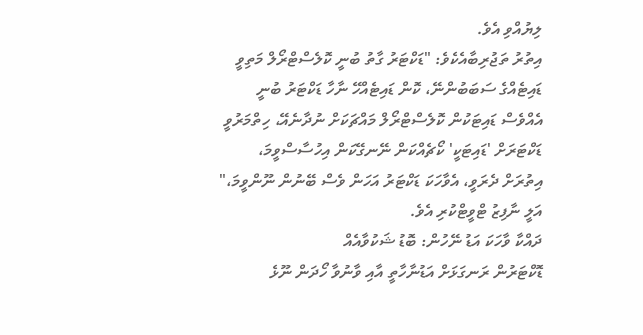ލިޔުއްވި އެވެ.
އިތުރު ތަޖުރިބާއެކެވެ: "ޑަކްޓަރު ގާތު ބުނީ ކޮލެސްޓްރޯލް މަތިވީ ޑައިޓެއްގެ ސަބަބުންނޭ، ކޮން ޑައިޓެއްހޭ ނާހާ ޑަކްޓަރު ބުނީ އެއްވެސް ޑައިޓަކުން ކޮލެސްޓްރޯލް މައްޗަކަށް ނުދާނެއޭ، ހިތްމަރުވީ ޑަކްޓަރަށް 'ޑައިޓަކީ' ކޯޗެއްކަން ނޭނގޭކަން އިހުސާސްވީމަ، އިތުރަށް ދެރަވީ، އެވާހަކަ ޑަކްޓަރު އަހަން ވެސް ބޭނުން ނޫންވީމަ،" އަލީ ނާފިޒު ޓްވީޓްކުރި އެވެ.
ދައްކާ ވާހަކަ އަޑު ނޭހުން: ބޮޑު ޝަކުވާއެއް
ޑޮކްޓަރުން ރަނގަޅަށް އަޑުނާހާތީ އާއި ވާނުވާ ހޯދަން ނޫޅެ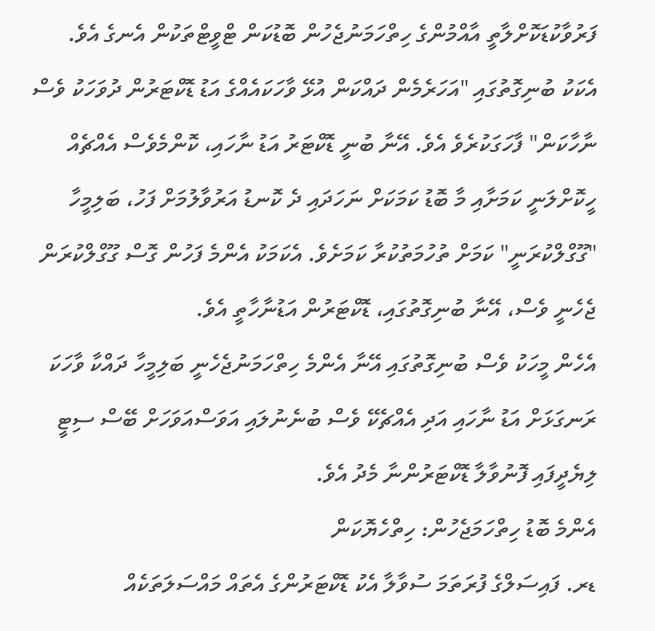ފަރުވާކުޑަކޮށްލާތީ އާއްމުންގެ ހިތްހަމަނުޖެހުން ބޮޑުކަން ޓްވީޓްތަކުން އެނގެ އެވެ.
އެކަކު ބުނިގޮތުގައި "އަހަރެމެން ދައްކަން އުޅޭ ވާހަކައެއްގެ އަޑު ޑޮކްޓަރުން ދުވަހަކު ވެސް ނާހާކަން" ފާހަގަކުރެވެ އެވެ. އޭނާ ބުނީ ޑޮކްޓަރު އަޑު ނާހައި، ކޮންމެވެސް އެއްޗެއް ހީކޮށްލަނީ ކަމަށާއި މާ ބޮޑު ކަމަކަށް ނަހަދައި ދެ ކޮނޑު އަރުވާލުމަށް ފަހު، ބަލިމީހާ "ގޫގްލްކުރަނީ" ކަމަށް ތުހުމަތުކުރާ ކަމަށެވެ. އެކަމަކު އެންމެ ފަހުން ގޮސް ގޫގްލްކުރަން ޖެހެނީ ވެސް، އޭނާ ބުނިގޮތުގައި، ޑޮކްޓަރުން އަޑުނާހާތީ އެވެ.
އެހެން މީހަކު ވެސް ބުނިގޮތުގައި އޭނާ އެންމެ ހިތްހަމަނުޖެހެނީ ބަލިމީހާ ދައްކާ ވާހަކަ ރަނގަޅަށް އަޑު ނާހައި އަދި އެއްޗެކޭ ވެސް ބުނެނުލައި އަވަސްއަވަހަށް ބޭސް ސިޓީ ލިޔެދީފައި ފޮނުވާލާ ޑޮކްޓަރުންނާ މެދު އެވެ.
އެންމެ ބޮޑު ހިތްހަމަޖެހުން: ހިތްހެޔޮކަން
ޑރ. ފައިސަލްގެ ފުރަތަމަ ސުވާލާ އެކު ޑޮކްޓަރުންގެ އެތައް މައްސަލަތަކެއް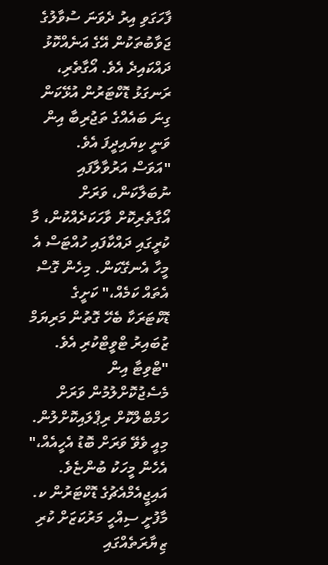ފާހަގަވި އިރު ދެވަނަ ސުވާލުގެ ޖަވާބުތަކުން އޭގެ އަނެއްކޮޅު ދައްކައިދެ އެވެ. އޯގާތެރި، ރަނގަޅު ޑޮކްޓަރުން އުޅޭކަން ގިނަ ބައެއްގެ ތަޖުރިބާ އިން ވަނީ ކިޔައިދީފަ އެވެ.
"އަވަސް އަރުވާލާފައި ނުބަލާކަން، ވަރަށް އޯގާތެރިކޮށް ވާހަކަދެއްކުން، މާ ކުރީގައި ދައްކާފައި ހުއްޓަސް އެ މީހާ އެނގޭކަން. މިހެން ގޮސް އެތައް ކަމެއް،" ކަށީގެ ޑޮކްޓަރަކާ ބެހޭ ގޮތުން މަރިޔަމް ޒުބައިރު ޓްވީޓްކުރި އެވެ.
"ޓްވިޓާ އިން މެސެޖުކޮށްލުމުން ވަރަށް ހަމްބްލްކޮށް ރިޕްލައިކޮށްލުން. މިއީ ވެވޭ ވަރަށް ބޮޑު އެހީއެއް،" އެހެން މީހަކު ބުންޏެވެ.
އައިޖީއެމްއެޗުގެ ޑޮކްޓަރުން ކ. މާފުށީ ސިއްހީ މަރުކަޒަށް ކުރި ޒިޔާރަތެއްގައި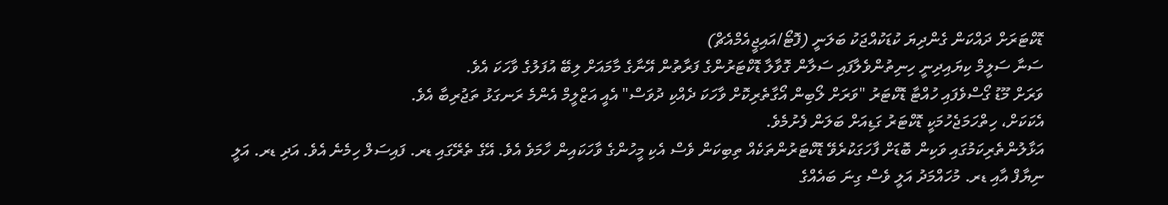ޑޮކްޓަރަށް ދައްކަން ގެންދިޔަ ކުޑަކުއްޖަކު ބަލަނީ (ފޮޓޯ/އައިޖީއެމްއެޗް)
ސަނާ ސަލީމް ކިޔައިދިނީ ހިނިތުންވެލާފައި ސަލާން ގޮވާލާ ޑޮކްޓަރުންގެ ފަރާތުން އޭނާގެ މާމައަށް ލިބޭ އުފަލުގެ ވާހަކަ އެވެ.
ވަރަށް މޫޑު ގޯސްވެފައި ހުއްޓާ ޑޮކްޓަރު "ވަރަށް ލޯބިން އޯގާތެރިކޮށް ވާހަކަ ދެއްކި ދުވަސް" އެއީ އަޒްލީމް އެންމެ ރަނގަޅު ތަޖުރިބާ އެވެ.
އެކަކަށް، ހިތްހަމަޖެހުމަކީ ޑޮކްޓަރު ގަޑިއަށް ބަލަން ފެށުމެވެ.
އަޅާލުންތެރިކަމުގައި ވަކިން ބޮޑަށް ފާހަގަކުރެވޭ ޑޮކްޓަރުންތަކެއް ތިބިކަން ވެސް އެކި މީހުންގެ ވާހަކައިން ހާމަވެ އެވެ. އޭގެ ތެރޭގައި ޑރ. ފައިސަލް ހިމެނެ އެވެ. އަދި ޑރ. އަލީ ނިޔާފް އާއި ޑރ. މުހައްމަދު އަލީ ވެސް ގިނަ ބައެއްގެ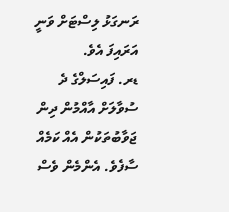ރަނގަޅު ލިސްޓަށް ވަނީ އަރައިފަ އެވެ.
ޑރ. ފައިސަލްގެ ދެ ސުވާލަށް އާއްމުން ދިން ޖަވާބުތަކުން އެއް ކަމެއް ސާފެވެ. އެންމެން ވެސް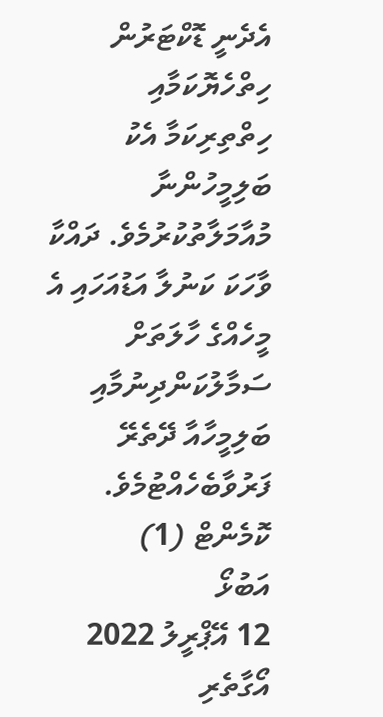އެދެނީ ޑޮކްޓަރުން ހިތްހެޔޮކަމާއި ހިތްތިރިކަމާ އެކު ބަލިމީހުންނާ މުއާމަލާތުކުރުމެވެ. ދައްކާ ވާހަކަ ކަނުލާ އަޑުއަހައި އެ މީހެއްގެ ހާލަތަށް ސަމާލުކަންދިނުމާއި ބަލިމީހާއާ ދޭތެރޭ ފަރުވާބެހެއްޓުމެވެ.
ކޮމެންޓް (1)
އަބުޅޯ
12 އޭޕްރީލު 2022
އޯގާތެރި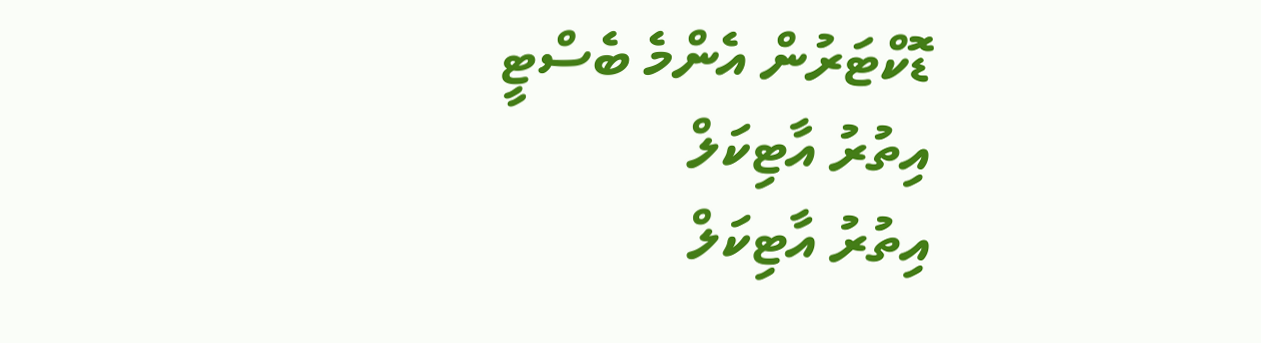ޑޮކްޓަރުން އެންމެ ބެސްޓީ
އިތުރު އާޓިކަލް
އިތުރު އާޓިކަލް